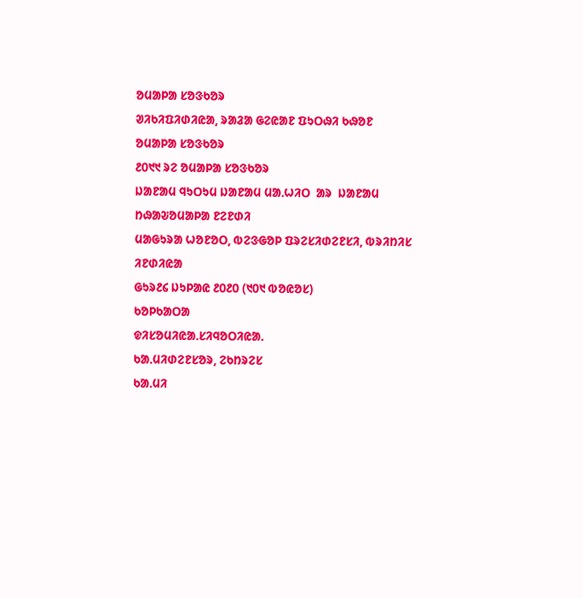ᱚᱢᱟᱞᱟ ᱥᱚᱝᱠᱚᱨ
ᱣᱤᱠᱤᱯᱤᱰᱤᱭᱟ, ᱨᱟᱲᱟ ᱜᱮᱭᱟᱱ ᱯᱩᱛᱷᱤ ᱠᱷᱚᱱ
ᱚᱢᱟᱞᱟ ᱥᱚᱝᱠᱚᱨ
᱒᱐᱑᱑ ᱨᱮ ᱚᱢᱟᱞᱟ ᱥᱚᱝᱠᱚᱨ
ᱡᱟᱱᱟᱢ ᱧᱩᱛᱩᱢ ᱡᱟᱱᱟᱢ ᱢᱟᱹᱦᱤᱛ  ᱟᱨ  ᱡᱟᱱᱟᱢ ᱴᱷᱟᱶᱚᱢᱟᱞᱟ ᱱᱮᱱᱰᱤ
ᱢᱟᱜᱩᱨᱟ ᱦᱚᱱᱚᱛ, ᱵᱮᱝᱜᱚᱞ ᱯᱨᱮᱥᱤᱰᱮᱱᱥᱤ, ᱵᱨᱤᱴᱤᱥ ᱤᱱᱰᱤᱭᱟ
ᱜᱩᱨ᱒᱔ ᱡᱩᱞᱟᱭ ᱒᱐᱒᱐ (᱑᱐᱑ ᱵᱚᱭᱚᱥ)
ᱠᱚᱞᱠᱟᱛᱟ
ᱫᱤᱥᱚᱢᱤᱭᱟᱹᱥᱤᱧᱚᱛᱤᱭᱟᱹ
ᱠᱟᱹᱢᱤᱰᱮᱱᱥᱚᱨ, ᱮᱠᱴᱨᱮᱥ
ᱠᱟᱹᱢᱤ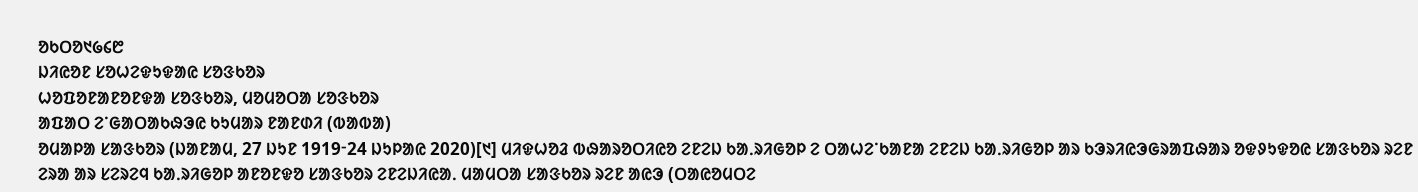ᱚᱠᱛᱚ᱑᱙᱔᱘
ᱡᱤᱭᱚᱱ ᱥᱚᱦᱮᱫᱩᱫᱟᱭ ᱥᱚᱝᱠᱚᱨ
ᱦᱚᱯᱚᱱᱟᱱᱚᱱᱫᱟ ᱥᱚᱝᱠᱚᱨ, ᱢᱚᱢᱚᱛᱟ ᱥᱚᱝᱠᱚᱨ
ᱟᱯᱟᱛ ᱮᱸᱜᱟᱛᱟᱠᱷᱳᱭ ᱠᱩᱢᱟᱨ ᱱᱟᱱᱰᱤ (ᱵᱟᱵᱟ)
ᱚᱢᱟᱞᱟ ᱥᱟᱝᱠᱚᱨ (ᱡᱟᱱᱟᱢ, 27 ᱡᱩᱱ 1919ᱼ24 ᱡᱩᱞᱟᱭ 2020)[᱑] ᱢᱤᱫᱦᱚᱲ ᱵᱷᱟᱨᱚᱛᱤᱭᱚ ᱮᱱᱮᱡ ᱠᱟᱹᱨᱤᱜᱚᱞ ᱮ ᱛᱟᱦᱮᱸᱠᱟᱱᱟ ᱮᱱᱮᱡ ᱠᱟᱹᱨᱤᱜᱚᱞ ᱟᱨ ᱠᱳᱨᱤᱭᱳᱜᱨᱟᱯᱷᱟᱨ ᱚᱫᱽᱩᱫᱚᱭ ᱥᱟᱝᱠᱚᱨ ᱨᱮᱱ ᱮᱨᱟ ᱟᱨ ᱥᱮᱨᱮᱧ ᱠᱟᱹᱨᱤᱜᱚᱞ ᱟᱱᱚᱱᱫᱚ ᱥᱟᱝᱠᱚᱨ ᱮᱱᱮᱡᱤᱭᱟᱹ ᱢᱟᱢᱛᱟ ᱥᱟᱝᱠᱚᱨ ᱨᱮᱱ ᱟᱭᱳ (ᱛᱟᱭᱚᱢᱛᱮ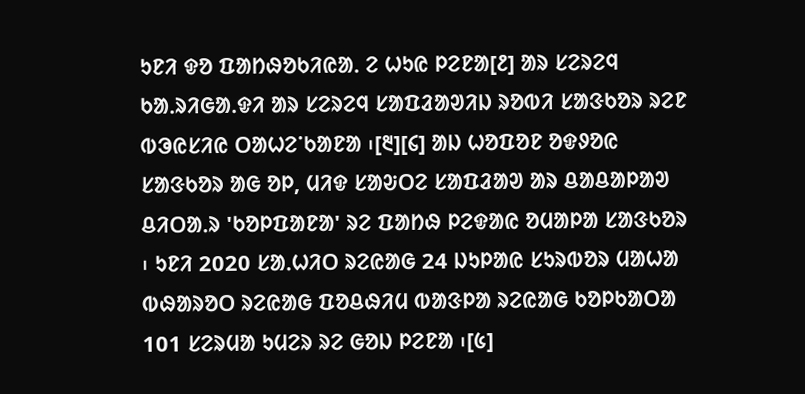ᱩᱱᱤ ᱫᱚ ᱯᱟᱴᱷᱚᱠᱤᱭᱟᱹ ᱮ ᱦᱩᱭ ᱞᱮᱱᱟ[᱒] ᱟᱨ ᱥᱮᱨᱮᱧ ᱠᱟᱹᱨᱤᱜᱟᱹᱫᱤ ᱟᱨ ᱥᱮᱨᱮᱧ ᱥᱟᱯᱲᱟᱣᱤᱡ ᱨᱚᱵᱤ ᱥᱟᱝᱠᱚᱨ ᱨᱮᱱ ᱵᱳᱭᱥᱤᱭ ᱛᱟᱦᱮᱸᱠᱟᱱᱟ ᱾[᱓][᱔] ᱟᱡ ᱦᱚᱯᱚᱱ ᱚᱫᱽᱚᱭ ᱥᱟᱝᱠᱚᱨ ᱟᱜ ᱚᱞ, ᱢᱤᱫ ᱥᱟᱶᱛᱮ ᱥᱟᱯᱲᱟᱣ ᱟᱨ ᱪᱟᱪᱟᱞᱟᱣ ᱪᱤᱛᱟᱹᱨ 'ᱠᱚᱞᱯᱟᱱᱟ' ᱨᱮ ᱯᱟᱴᱷ ᱞᱮᱫᱟᱭ ᱚᱢᱟᱞᱟ ᱥᱟᱝᱠᱚᱨ ᱾ ᱩᱱᱤ 2020 ᱥᱟᱹᱦᱤᱛ ᱨᱮᱭᱟᱜ 24 ᱡᱩᱞᱟᱭ ᱥᱩᱨᱵᱚᱨ ᱢᱟᱦᱟ ᱵᱷᱟᱨᱚᱛ ᱨᱮᱭᱟᱜ ᱯᱚᱪᱷᱤᱢ ᱵᱟᱝᱞᱟ ᱨᱮᱭᱟᱜ ᱠᱚᱞᱠᱟᱛᱟ 101 ᱥᱮᱨᱢᱟ ᱩᱢᱮᱨ ᱨᱮ ᱜᱚᱡ ᱞᱮᱱᱟ ᱾[᱕]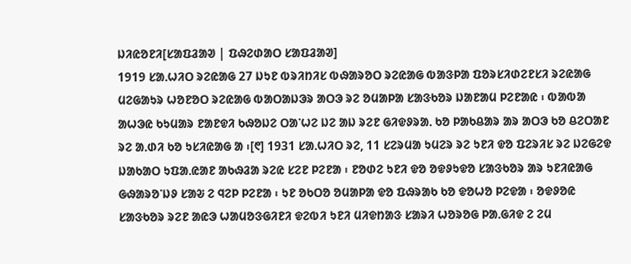ᱡᱤᱭᱚᱱᱤ[ᱥᱟᱯᱲᱟᱣ | ᱯᱷᱮᱰᱟᱛ ᱥᱟᱯᱲᱟᱣ]
1919 ᱥᱟᱹᱦᱤᱛ ᱨᱮᱭᱟᱜ 27 ᱡᱩᱱ ᱵᱨᱤᱴᱤᱥ ᱵᱷᱟᱨᱚᱛ ᱨᱮᱭᱟᱜ ᱵᱟᱝᱞᱟ ᱯᱚᱨᱥᱤᱰᱮᱱᱥᱤ ᱨᱮᱭᱟᱜ ᱢᱮᱜᱟᱩᱨ ᱦᱚᱱᱚᱛ ᱨᱮᱭᱟᱜ ᱵᱟᱛᱟᱡᱳᱨ ᱟᱛᱳ ᱨᱮ ᱚᱢᱟᱞᱟ ᱥᱟᱝᱠᱚᱨ ᱡᱟᱱᱟᱢ ᱞᱮᱱᱟᱭ ᱾ ᱵᱟᱵᱟ ᱟᱦᱳᱭ ᱠᱩᱢᱟᱨ ᱱᱟᱱᱫᱤ ᱠᱷᱚᱡᱮ ᱛᱟᱸᱦᱮ ᱡᱮ ᱟᱡ ᱨᱮᱱ ᱜᱤᱫᱽᱨᱟᱹ ᱠᱚ ᱞᱟᱠᱪᱟᱨ ᱟᱨ ᱟᱛᱳ ᱠᱚ ᱪᱮᱛᱟᱱ ᱨᱮ ᱟᱹᱰᱤ ᱠᱚ ᱩᱥᱤᱭᱟᱜ ᱟ ᱾[᱖] 1931 ᱥᱟᱹᱦᱤᱛ ᱨᱮ, 11 ᱥᱮᱨᱢᱟ ᱩᱢᱮᱨ ᱨᱮ ᱩᱱᱤ ᱫᱚ ᱯᱮᱨᱤᱥ ᱨᱮ ᱡᱮᱜᱮᱫ ᱡᱟᱠᱟᱛ ᱩᱯᱟᱹᱭᱟᱱ ᱟᱠᱷᱲᱟ ᱨᱮᱭ ᱥᱮᱱ ᱞᱮᱱᱟ ᱾ ᱱᱚᱰᱮ ᱩᱱᱤ ᱫᱚ ᱚᱫᱽᱩᱫᱚ ᱥᱟᱝᱠᱚᱨ ᱟᱨ ᱩᱱᱤᱭᱟᱜ ᱜᱷᱟᱨᱚᱸᱡᱽ ᱥᱟᱶ ᱮ ᱧᱮᱞ ᱞᱮᱱᱟ ᱾ ᱩᱱ ᱚᱠᱛᱚ ᱚᱢᱟᱞᱟ ᱫᱚ ᱯᱷᱨᱟᱠ ᱠᱚ ᱫᱚᱦᱚ ᱞᱮᱫᱟ ᱾ ᱚᱫᱽᱚᱭ ᱥᱟᱝᱠᱚᱨ ᱨᱮᱱ ᱟᱭᱳ ᱦᱟᱢᱚᱝᱜᱤᱱᱤ ᱫᱮᱵᱤ ᱩᱱᱤ ᱢᱤᱫᱴᱟᱝ ᱥᱟᱨᱤ ᱦᱚᱨᱚᱜ ᱞᱟᱹᱜᱤᱫ ᱮ ᱮᱢ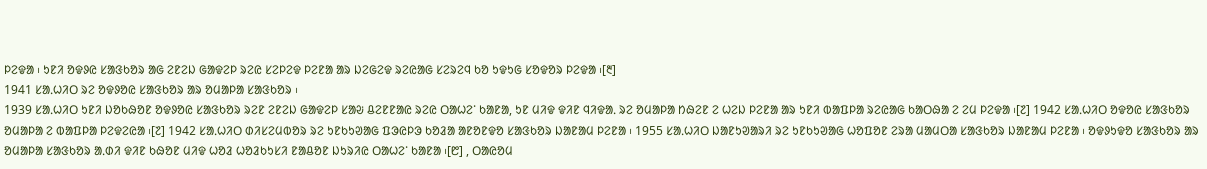ᱞᱮᱫᱟ ᱾ ᱩᱱᱤ ᱚᱫᱽᱭ ᱥᱟᱝᱠᱚᱨ ᱟᱜ ᱮᱱᱮᱡ ᱜᱟᱫᱮᱞ ᱨᱮᱭ ᱥᱮᱞᱮᱫ ᱞᱮᱱᱟ ᱟᱨ ᱡᱮᱜᱮᱫ ᱨᱮᱭᱟᱜ ᱥᱮᱨᱮᱧ ᱠᱚ ᱩᱫᱩᱜ ᱥᱚᱫᱚᱨ ᱞᱮᱫᱟ ᱾[᱓]
1941 ᱥᱟᱹᱦᱤᱛ ᱨᱮ ᱚᱫᱽᱚᱭ ᱥᱟᱝᱠᱚᱨ ᱟᱨ ᱚᱢᱟᱞᱟ ᱥᱟᱝᱠᱚᱨ ᱾
1939 ᱥᱟᱹᱦᱤᱛ ᱩᱱᱤ ᱡᱚᱠᱷᱚᱱ ᱚᱫᱽᱚᱭ ᱥᱟᱝᱠᱚᱨ ᱨᱮᱱ ᱮᱱᱮᱡ ᱜᱟᱫᱮᱞ ᱥᱟᱶ ᱪᱮᱱᱱᱟᱭ ᱨᱮᱭ ᱛᱟᱦᱮᱸ ᱠᱟᱱᱟ, ᱩᱱ ᱢᱤᱫ ᱫᱤᱱ ᱧᱤᱫᱟᱹ ᱨᱮ ᱚᱢᱟᱞᱟ ᱴᱷᱮᱱ ᱮ ᱦᱮᱡ ᱞᱮᱱᱟ ᱟᱨ ᱩᱱᱤ ᱵᱟᱯᱞᱟ ᱨᱮᱭᱟᱜ ᱠᱟᱛᱷᱟ ᱮ ᱮᱢ ᱞᱮᱫᱟ ᱾[᱗] 1942 ᱥᱟᱹᱦᱤᱛ ᱚᱫᱚᱭ ᱥᱟᱝᱠᱚᱨ ᱚᱢᱟᱞᱟ ᱮ ᱵᱟᱯᱞᱟ ᱞᱮᱫᱮᱭᱟ ᱾[᱗] 1942 ᱥᱟᱹᱦᱤᱛ ᱰᱤᱥᱮᱢᱵᱚᱨ ᱨᱮ ᱩᱱᱠᱩᱣᱟᱜ ᱯᱳᱭᱞᱳ ᱠᱚᱲᱟ ᱟᱱᱚᱱᱫᱚ ᱥᱟᱝᱠᱚᱨ ᱡᱟᱱᱟᱢ ᱞᱮᱱᱟ ᱾ 1955 ᱥᱟᱹᱦᱤᱛ ᱡᱟᱱᱩᱣᱟᱨᱤ ᱨᱮ ᱩᱱᱠᱩᱣᱟᱜ ᱦᱚᱯᱚᱱ ᱮᱨᱟ ᱢᱟᱢᱛᱟ ᱥᱟᱝᱠᱚᱨ ᱡᱟᱱᱟᱢ ᱞᱮᱱᱟ ᱾ ᱚᱫᱽᱩᱫᱚ ᱥᱟᱝᱠᱚᱨ ᱟᱨ ᱚᱢᱟᱞᱟ ᱥᱟᱝᱠᱚᱨ ᱟᱹᱰᱤ ᱫᱤᱱ ᱠᱷᱚᱱ ᱢᱤᱫ ᱦᱚᱲ ᱦᱚᱲᱠᱩᱥᱤ ᱱᱟᱪᱚᱱ ᱡᱩᱨᱤᱭ ᱛᱟᱦᱮᱸ ᱠᱟᱱᱟ ᱾[᱘] , ᱛᱟᱭᱚᱢ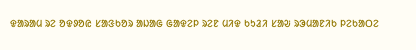ᱫᱟᱨᱟᱢ ᱨᱮ ᱚᱫᱽᱚᱭ ᱥᱟᱝᱠᱚᱨ ᱟᱡᱟᱜ ᱜᱟᱫᱮᱞ ᱨᱮᱱ ᱢᱤᱫ ᱠᱩᱲᱤ ᱥᱟᱶ ᱨᱳᱢᱟᱱᱤᱠ ᱞᱮᱠᱟᱛᱮ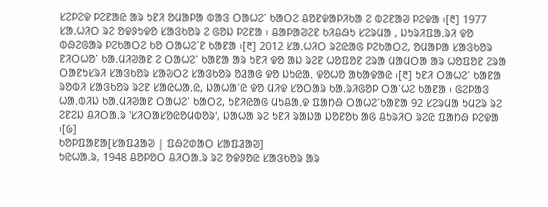ᱥᱮᱞᱮᱫ ᱞᱮᱱᱟᱭ ᱟᱨ ᱩᱱᱤ ᱚᱢᱟᱞᱟ ᱵᱟᱝ ᱛᱟᱦᱮᱸ ᱠᱟᱛᱮ ᱪᱚᱱᱫᱟᱞᱤᱠᱟ ᱮ ᱵᱮᱱᱟᱣ ᱞᱮᱫᱟ ᱾[᱓] 1977 ᱥᱟᱹᱦᱤᱛ ᱨᱮ ᱚᱫᱽᱩᱫᱚ ᱥᱟᱝᱠᱚᱨ ᱮ ᱜᱚᱡ ᱞᱮᱱᱟ ᱾ ᱪᱟᱞᱟᱣᱮᱱ ᱠᱤᱪᱷᱩ ᱥᱮᱨᱢᱟ , ᱡᱩᱨᱤᱯᱟᱹᱨᱤ ᱫᱚ ᱵᱷᱮᱜᱟᱨ ᱞᱮᱠᱟᱛᱮ ᱠᱚ ᱛᱟᱦᱮᱸᱱ ᱠᱟᱱᱟ ᱾[᱓] 2012 ᱥᱟᱹᱦᱤᱛ ᱨᱮᱭᱟᱜ ᱞᱮᱠᱟᱛᱮ, ᱚᱢᱟᱞᱟ ᱥᱟᱝᱠᱚᱨ ᱱᱤᱛᱦᱚᱸ ᱠᱟᱹᱢᱤᱣᱟᱱ ᱮ ᱛᱟᱦᱮᱸ ᱠᱟᱱᱟ ᱟᱨ ᱩᱱᱤ ᱫᱚ ᱟᱡ ᱨᱮᱱ ᱦᱚᱯᱚᱱ ᱮᱨᱟ ᱢᱟᱢᱛᱟ ᱟᱨ ᱦᱚᱯᱚᱱ ᱮᱨᱟ ᱛᱟᱱᱩᱥᱨᱤ ᱥᱟᱝᱠᱚᱨ ᱥᱟᱶᱛᱮ ᱥᱟᱝᱠᱚᱨ ᱚᱲᱟᱜ ᱫᱚ ᱡᱩᱭᱟᱹ ᱫᱚᱦᱚ ᱟᱠᱟᱫᱟᱭ ᱾[᱓] ᱩᱱᱤ ᱛᱟᱦᱮᱸ ᱠᱟᱱᱟ ᱨᱚᱵᱤ ᱥᱟᱝᱠᱚᱨ ᱨᱮᱱ ᱥᱟᱭᱦᱟᱹᱭ, ᱡᱟᱦᱟᱸᱭ ᱫᱚ ᱢᱤᱫ ᱥᱚᱛᱟᱨ ᱠᱟᱹᱨᱤᱜᱚᱞ ᱛᱟᱸᱦᱮ ᱠᱟᱱᱟ ᱾ ᱜᱮᱞᱟᱝ ᱦᱟᱹᱵᱤᱡ ᱠᱟᱹᱢᱤᱣᱟᱱ ᱛᱟᱦᱮᱸ ᱠᱟᱛᱮ, ᱩᱱᱤᱭᱟᱜ ᱢᱩᱪᱟᱹᱫ ᱯᱟᱴᱷ ᱛᱟᱦᱮᱸᱠᱟᱱᱟ 92 ᱥᱮᱨᱢᱟ ᱩᱢᱮᱨ ᱨᱮ ᱮᱱᱮᱡ ᱪᱤᱛᱟᱹᱨ 'ᱥᱤᱛᱟᱥᱚᱭᱚᱢᱵᱚᱨ', ᱡᱟᱦᱟ ᱨᱮ ᱩᱱᱤ ᱨᱟᱡᱟ ᱡᱚᱱᱚᱠ ᱟᱜ ᱪᱩᱨᱤᱛ ᱨᱮᱭ ᱯᱟᱴᱷ ᱞᱮᱫᱟ ᱾[᱙]
ᱠᱚᱞᱯᱟᱱᱟ[ᱥᱟᱯᱲᱟᱣ | ᱯᱷᱮᱰᱟᱛ ᱥᱟᱯᱲᱟᱣ]
ᱩᱭᱦᱟᱹᱨ, 1948 ᱪᱚᱞᱚᱛ ᱪᱤᱛᱟᱹᱨ ᱨᱮ ᱚᱫᱽᱚᱭ ᱥᱟᱝᱠᱚᱨ ᱟᱨ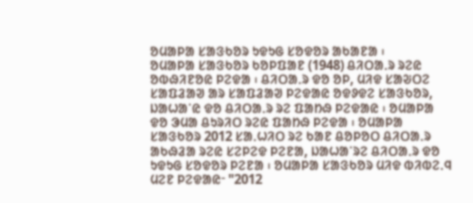ᱚᱢᱟᱞᱟ ᱥᱟᱝᱠᱚᱨ ᱩᱫᱩᱜ ᱥᱚᱫᱚᱨ ᱟᱠᱟᱱᱟ ᱾
ᱚᱢᱟᱞᱟ ᱥᱟᱝᱠᱚᱨ ᱠᱚᱞᱯᱟᱱ (1948) ᱪᱤᱛᱟᱹᱨ ᱨᱮᱭ ᱚᱵᱷᱤᱱᱚᱭ ᱞᱮᱫᱟ ᱾ ᱪᱤᱛᱟᱹᱨ ᱫᱚ ᱚᱞ, ᱢᱤᱫ ᱥᱟᱶᱛᱮ ᱥᱟᱯᱲᱟᱣ ᱟᱨ ᱥᱟᱯᱲᱟᱣ ᱞᱮᱫᱟᱭ ᱚᱫᱽᱫᱮ ᱥᱟᱝᱠᱚᱨ, ᱡᱟᱦᱟᱸᱭ ᱫᱚ ᱪᱤᱛᱟᱹᱨ ᱨᱮ ᱯᱟᱴᱷ ᱞᱮᱫᱟᱭ ᱾ ᱚᱢᱟᱞᱟ ᱫᱚ ᱳᱢᱟ ᱪᱩᱨᱤᱛ ᱨᱮᱭ ᱯᱟᱴᱷ ᱞᱮᱫᱟ ᱾ ᱚᱢᱟᱞᱟ ᱥᱟᱝᱠᱚᱨ 2012 ᱥᱟᱹᱦᱤᱛ ᱨᱮ ᱠᱟᱱ ᱪᱚᱞᱚᱛ ᱪᱤᱛᱟᱹᱨ ᱟᱠᱷᱲᱟ ᱨᱮᱭ ᱥᱮᱞᱮᱫ ᱞᱮᱱᱟ, ᱡᱟᱦᱟᱸᱨᱮ ᱪᱤᱛᱟᱹᱨ ᱫᱚ ᱩᱫᱩᱜ ᱥᱚᱫᱚᱨ ᱞᱮᱱᱟ ᱾ ᱚᱢᱟᱞᱟ ᱥᱟᱝᱠᱚᱨ ᱢᱤᱫ ᱵᱤᱵᱮᱹᱧ ᱢᱮᱱ ᱞᱮᱫᱟᱭᱼ "2012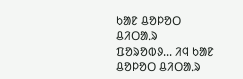ᱠᱟᱱ ᱪᱚᱞᱚᱛ ᱪᱤᱛᱟᱹᱨ ᱯᱚᱨᱚᱵᱽ... ᱤᱧ ᱠᱟᱱ ᱪᱚᱞᱚᱛ ᱪᱤᱛᱟᱹᱨ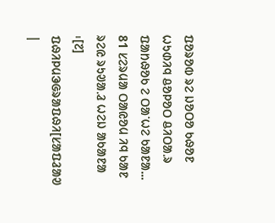ᱯᱚᱨᱚᱵ ᱨᱮ ᱡᱚᱛᱚ ᱠᱷᱚᱱ ᱦᱩᱰᱤᱧ ᱪᱚᱞᱚᱛ ᱪᱤᱛᱟᱹᱨ ᱯᱟᱴᱷᱚᱠ ᱮ ᱛᱟᱸᱦᱮ ᱠᱟᱱᱟ... 81 ᱥᱮᱨᱢᱟ ᱛᱟᱭᱚᱢ ᱤᱧ ᱠᱟᱱ ᱨᱮᱭ ᱨᱩᱣᱟᱹᱲ ᱦᱮᱡ ᱟᱠᱟᱱᱟ ᱾[᱗]
ᱯᱷᱤᱞᱢᱳᱜᱨᱟᱯᱷᱤ[ᱥᱟᱯᱲᱟᱣ |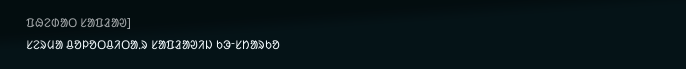ᱯᱷᱮᱰᱟᱛ ᱥᱟᱯᱲᱟᱣ]
ᱥᱮᱨᱢᱟ ᱪᱚᱞᱚᱛᱪᱤᱛᱟᱹᱨ ᱥᱟᱯᱲᱟᱣᱤᱡ ᱠᱳᱼᱥᱴᱟᱨᱠᱚ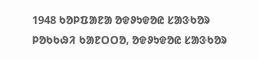1948 ᱠᱚᱞᱯᱟᱱᱟ ᱚᱫᱽᱩᱫᱚᱭ ᱥᱟᱝᱠᱚᱨ ᱞᱚᱠᱠᱷᱤ ᱠᱟᱱᱛᱛᱚ, ᱚᱫᱽᱩᱫᱚᱭ ᱥᱟᱝᱠᱚᱨ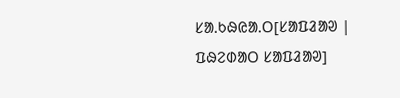ᱥᱟᱹᱠᱷᱭᱟᱹᱛ[ᱥᱟᱯᱲᱟᱣ | ᱯᱷᱮᱰᱟᱛ ᱥᱟᱯᱲᱟᱣ]